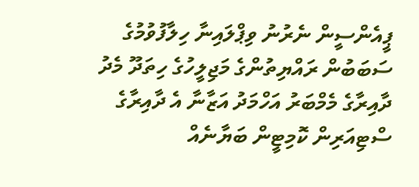ޕީއެންސީން ނެރުނު ވިޕްލައިނާ ހިލާފުވުމުގެ ސަބަބުން ރައްޔިތުންގެ މަޖިލީހުގެ ހިތަދޫ މެދު ދާއިރާގެ މެމްބަރު އަހްމަދު އަޒާނާ އެ ދާއިރާގެ ސްޓިއަރިން ކޮމިޓީން ބަޔާނެއް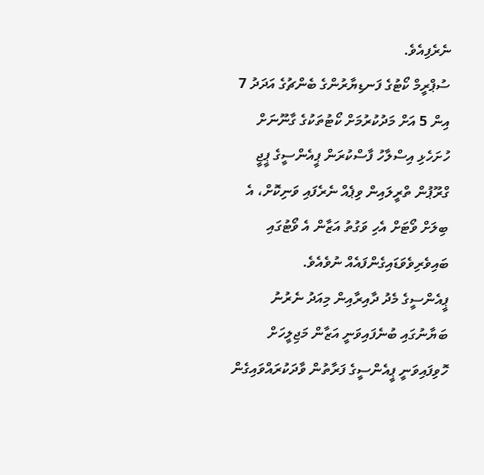ނެރެފިއެވެ.
ސުޕްރީމް ކޯޓުގެ ފަނޑިޔާރުންގެ ބެންޗުގެ އަދަދު 7 އިން 5 އަށް މަދުކުރުމަށް ކޯޓުތަކުގެ ގާނޫނަށް ހުށަހެޅި އިސްލާހު ފާސްކުރަން ޕީއެންސީގެ ޕީޖީ ގްރޫޕުން ތްރީލައިން ވިޕެއް ނެރެފައި ވަނިކޮށް، އެ ބިލަށް ވޯޓަށް އެހި ވަގުތު އަޒާން އެ ވޯޓުގައި ބައިވެރިވެވަޑައިގެންފައެއް ނުވެއެވެ.
ޕީއެންސީގެ މެދު ދާއިރާއިން މިއަދު ނެރުނު ބަޔާނުގައި ބުނެފައިވަނީ އަޒާން މަޖިލީހަށް ހޮވިފައިވަނީ ޕީއެންސީގެ ފަރާތުން ވާދަކުރައްވައިގެން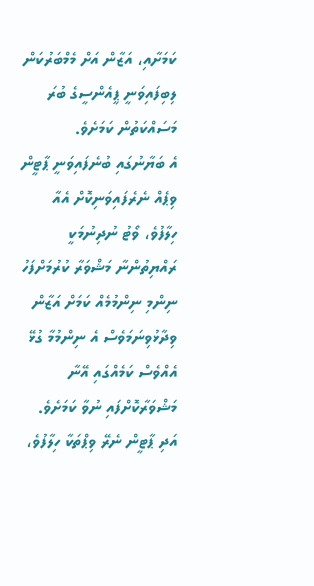ކަމަށާއި، އަޒާން އަށް މެމްބަރުކަން ލިބިފައިވަނީ ޕީއެންސީގެ ބުރަ މަސައްކަތުން ކަމަށެވެ.
އެ ބަޔާނުގައި ބުނެފައިވަނީ ޕާޓީން ވިޕެއް ނެރެފައިވަނިކޮށް އެއާ ހިލާފުވެ، ވޯޓު ނުދިނުމަކީ ރައްޔިތުންނާ މަޝްވަރާ ކުރުމަށްފަހު ނިންމި ނިންމުމެއް ކަމަށް އަޒާން ވިދާޅުވިނަމަވެސް އެ ނިންމުމާ ގުޅޭ އެއްވެސް ކަމެއްގައި އޭނާ މަޝްވަރާކޮށްފައި ނުވާ ކަމަށެވެ.
އަދި ޕާޓީން ނެރޭ ވިޕްތަކާ ހިލާފުވެ،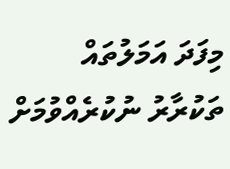މިފަދަ އަމަލުތައް ތަކުރާރު ނުކުރެއްވުމަށް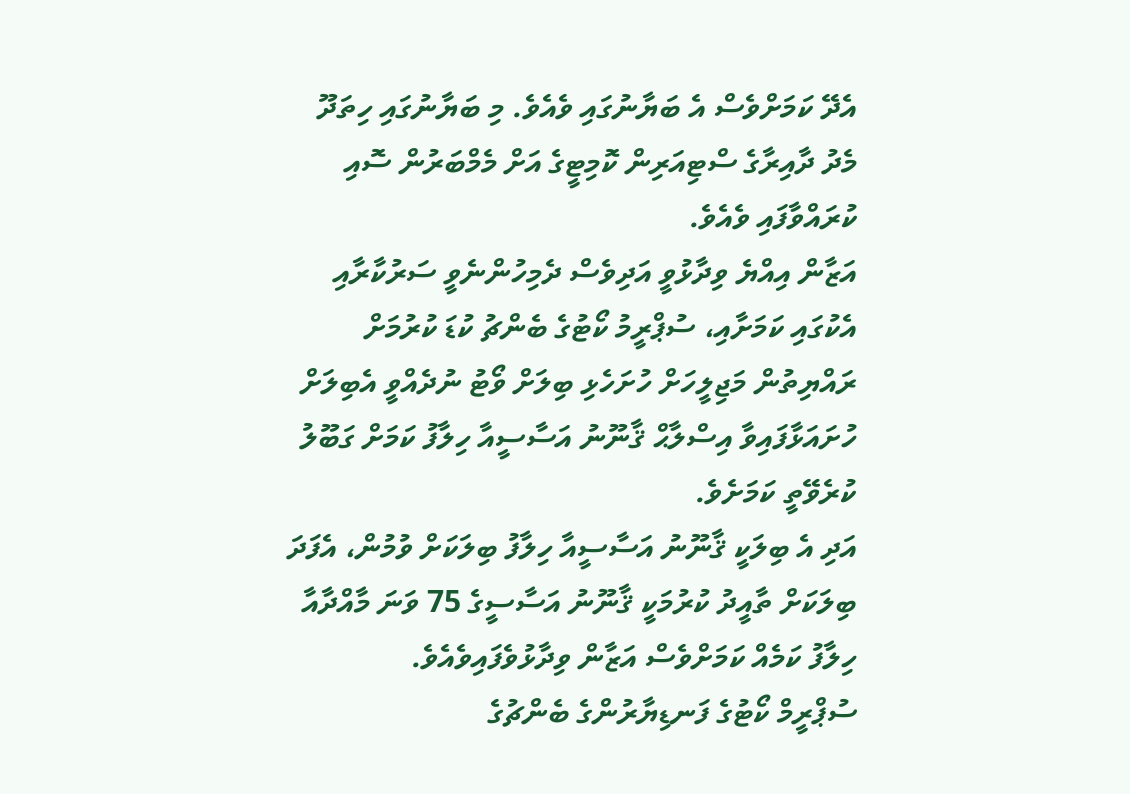އެދޭ ކަމަށްވެސް އެ ބަޔާނުގައި ވެއެވެ. މި ބަޔާނުގައި ހިތަދޫ މެދު ދާއިރާގެ ސްޓިއަރިން ކޮމިޓީގެ އަށް މެމްބަރުން ސޮއި ކުރައްވާފައި ވެއެވެ.
އަޒާން އިއްޔެ ވިދާޅުވީ އަދިވެސް ދެމިހުންނެވީ ސަރުކާރާއި އެކުގައި ކަމަށާއި، ސުޕްރީމު ކޯޓުގެ ބެންޗު ކުޑަ ކުރުމަށް ރައްޔިތުން މަޖިލީހަށް ހުށަހެޅި ބިލަށް ވޯޓު ނުދެއްވީ އެބިލަށް ހުށައަޅާފައިވާ އިސްލާޙް ޤާނޫނު އަސާސީއާ ހިލާފު ކަމަށް ގަބޫލު ކުރެވޭތީ ކަމަށެވެ.
އަދި އެ ބިލަކީ ޤާނޫނު އަސާސީއާ ހިލާފު ބިލަކަށް ވުމުން، އެފަދަ ބިލަކަށް ތާއީދު ކުރުމަކީ ޤާނޫނު އަސާސީގެ 75 ވަނަ މާއްދާއާ ހިލާފު ކަމެއް ކަމަށްވެސް އަޒާން ވިދާޅުވެފައިވެއެވެ.
ސުޕްރީމް ކޯޓުގެ ފަނޑިޔާރުންގެ ބެންޗުގެ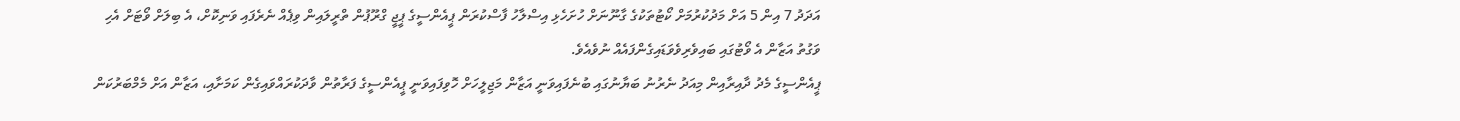އަދަދު 7 އިން 5 އަށް މަދުކުރުމަށް ކޯޓުތަކުގެ ގާނޫނަށް ހުށަހެޅި އިސްލާހު ފާސްކުރަން ޕީއެންސީގެ ޕީޖީ ގްރޫޕުން ތްރީލައިން ވިޕެއް ނެރެފައި ވަނިކޮށް، އެ ބިލަށް ވޯޓަށް އެހި ވަގުތު އަޒާން އެ ވޯޓުގައި ބައިވެރިވެވަޑައިގެންފައެއް ނުވެއެވެ.
ޕީއެންސީގެ މެދު ދާއިރާއިން މިއަދު ނެރުނު ބަޔާނުގައި ބުނެފައިވަނީ އަޒާން މަޖިލީހަށް ހޮވިފައިވަނީ ޕީއެންސީގެ ފަރާތުން ވާދަކުރައްވައިގެން ކަމަށާއި، އަޒާން އަށް މެމްބަރުކަން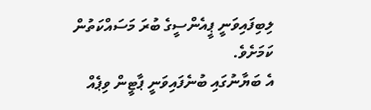ލިބިފައިވަނީ ޕީއެންސީގެ ބުރަ މަސައްކަތުން ކަމަށެވެ.
އެ ބަޔާނުގައި ބުނެފައިވަނީ ޕާޓީން ވިޕެއް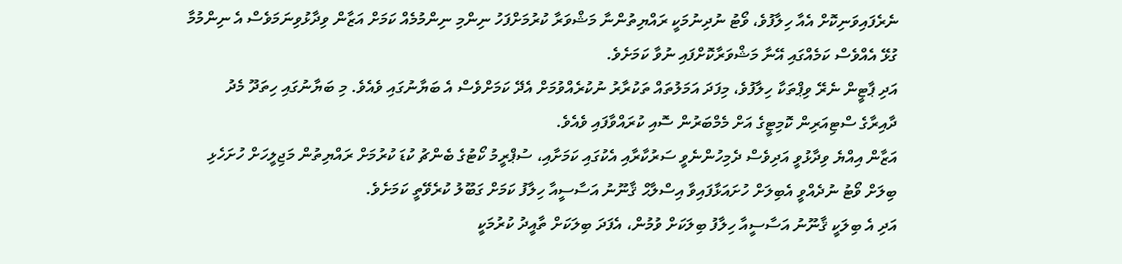ނެރެފައިވަނިކޮށް އެއާ ހިލާފުވެ، ވޯޓު ނުދިނުމަކީ ރައްޔިތުންނާ މަޝްވަރާ ކުރުމަށްފަހު ނިންމި ނިންމުމެއް ކަމަށް އަޒާން ވިދާޅުވިނަމަވެސް އެ ނިންމުމާ ގުޅޭ އެއްވެސް ކަމެއްގައި އޭނާ މަޝްވަރާކޮށްފައި ނުވާ ކަމަށެވެ.
އަދި ޕާޓީން ނެރޭ ވިޕްތަކާ ހިލާފުވެ، މިފަދަ އަމަލުތައް ތަކުރާރު ނުކުރެއްވުމަށް އެދޭ ކަމަށްވެސް އެ ބަޔާނުގައި ވެއެވެ. މި ބަޔާނުގައި ހިތަދޫ މެދު ދާއިރާގެ ސްޓިއަރިން ކޮމިޓީގެ އަށް މެމްބަރުން ސޮއި ކުރައްވާފައި ވެއެވެ.
އަޒާން އިއްޔެ ވިދާޅުވީ އަދިވެސް ދެމިހުންނެވީ ސަރުކާރާއި އެކުގައި ކަމަށާއި، ސުޕްރީމު ކޯޓުގެ ބެންޗު ކުޑަ ކުރުމަށް ރައްޔިތުން މަޖިލީހަށް ހުށަހެޅި ބިލަށް ވޯޓު ނުދެއްވީ އެބިލަށް ހުށައަޅާފައިވާ އިސްލާޙް ޤާނޫނު އަސާސީއާ ހިލާފު ކަމަށް ގަބޫލު ކުރެވޭތީ ކަމަށެވެ.
އަދި އެ ބިލަކީ ޤާނޫނު އަސާސީއާ ހިލާފު ބިލަކަށް ވުމުން، އެފަދަ ބިލަކަށް ތާއީދު ކުރުމަކީ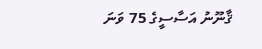ޤާނޫނު އަސާސީގެ 75 ވަނަ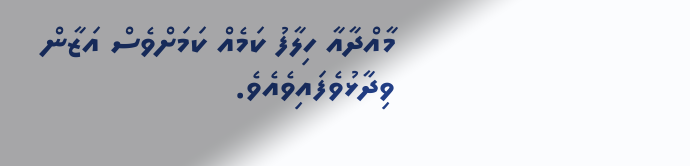މާއްދާއާ ހިލާފު ކަމެއް ކަމަށްވެސް އަޒާން ވިދާޅުވެފައިވެއެވެ.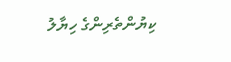ކިޔުންތެރިންގެ ހިޔާލު